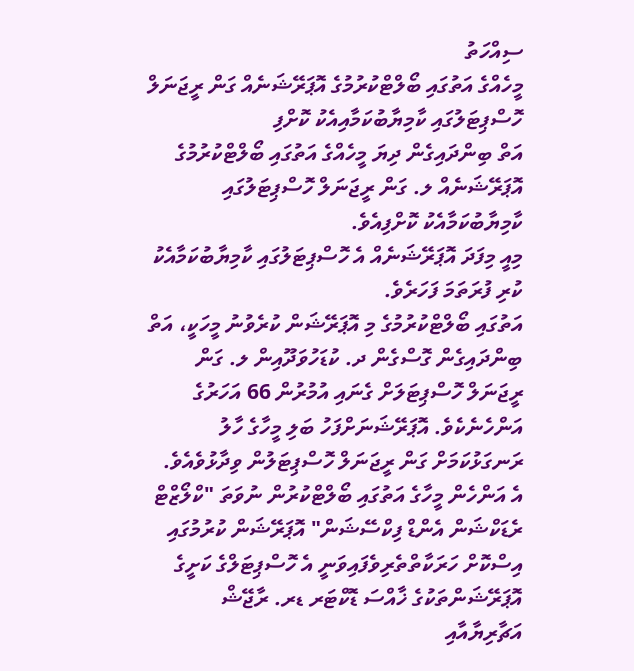ސިއްހަތު
މީހެއްގެ އަތުގައި ބޯލްޓްކުރުމުގެ އޮޕަރޭޝަނެއް ގަން ރީޖަނަލް ހޮސްޕިޓަލުގައި ކާމިޔާބުކަމާއިއެކު ކޮށްފި
އަތް ބިންދައިގެން ދިޔަ މީހެއްގެ އަތުގައި ބޯލްޓްކުރުމުގެ އޮޕަރޭޝަނެއް ލ. ގަން ރީޖަނަލް ހޮސްޕިޓަލުގައި ކާމިޔާބުކަމާއެކު ކޮށްފިއެވެ.
މިއީ މިފަދަ އޮޕަރޭޝަނެއް އެ ހޮސްޕިޓަލުގައި ކާމިޔާބުކަމާއެކު ކުރި ފުރަތަމަ ފަހަރެވެ.
އަތުގައި ބޯލްޓްކުރުމުގެ މި އޮޕަރޭޝަން ކުރެވުނު މީހަކީ، އަތް ބިންދައިގެން ގޮސްގެން ދ. ކުޑަހުވަދޫއިން ލ. ގަން ރީޖަނަލް ހޮސްޕިޓަލަށް ގެނައި އުމުރުން 66 އަހަރުގެ އަންހެނެކެވެ. އޮޕަރޭޝަނަށްފަހު ބަލި މީހާގެ ހާލު ރަނގަޅުކަމަށް ގަން ރީޖަނަލް ހޮސްޕިޓަލުން ވިދާޅުވެއެވެ.
އެ އަންހެން މީހާގެ އަތުގައި ބޯލްޓްކުރުން ނުވަތަ "ކްލޯޒްޓް ރެޑަކްޝަން އެންޑް ފިކްސޭޝަން" އޮޕަރޭޝަން ކުރުމުގައި އިސްކޮށް ހަރަކާތްތެރިވެފައިވަނީ އެ ހޮސްޕިޓަލްގެ ކަށީގެ އޮޕަރޭޝަންތަކުގެ ޚާއްސަ ޑޮކްޓަރ ޑރ. ރާޖޭޝް އަޗާރިޔާއާއި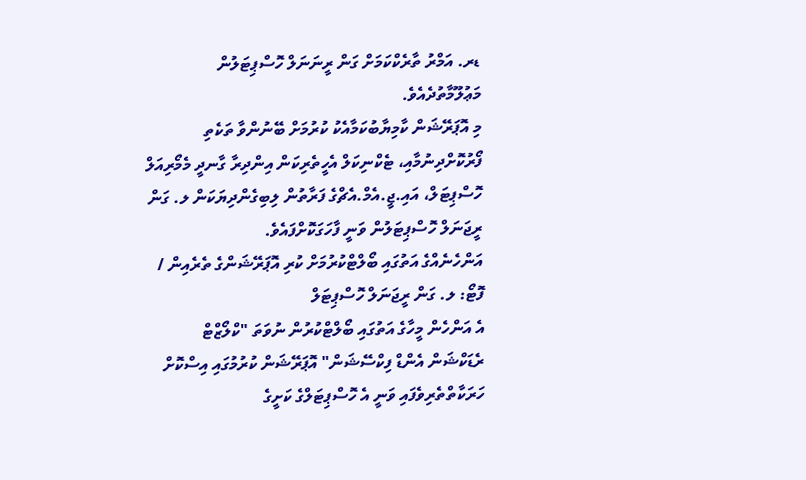ޑރ. އަމްރު ތާރެކްކަމަށް ގަން ރީނަނަލް ހޮސްޕިޓަލުން މަޢުލޫމާތުދެއެވެ.
މި އޮޕަރޭޝަން ކާމިޔާބުކަމާއެކު ކުރުމަށް ބޭނުންވާ ތަކެތި ފޯރުކޮށްދިނުމާއި، ޓެކްނިކަލް އެހީތެރިކަން އިންދިރާ ގާނދީ މެމޯރިއަލް ހޮސްޕިޓަލް، އައި.ޖީ.އެމް.އެޗްގެ ފަރާތުން ލިބިގެންދިޔަކަން ލ. ގަން ރީޖަނަލް ހޮސްޕިޓަލުން ވަނީ ފާހަގަކޮށްފައެވެ.
އަންހެނެއްގެ އަތުގައި ބޯލްޓްކުރުމަށް ކުރި އޮޕަރޭޝަންގެ ތެރެއިން / ފޮޓޯ: ލ. ގަން ރީޖަނަލް ހޮސްޕިޓަލް
އެ އަންހެން މީހާގެ އަތުގައި ބޯލްޓްކުރުން ނުވަތަ "ކްލޯޒްޓް ރެޑަކްޝަން އެންޑް ފިކްސޭޝަން" އޮޕަރޭޝަން ކުރުމުގައި އިސްކޮށް ހަރަކާތްތެރިވެފައި ވަނީ އެ ހޮސްޕިޓަލްގެ ކަށީގެ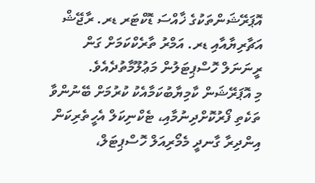އޮޕަރޭޝަންތަކުގެ ޚާއްސަ ޑޮކްޓަރ ޑރ. ރާޖޭޝް އަޗާރިޔާއާއި ޑރ. އަމްރު ތާރެކްކަމަށް ގަން ރީނަނަލް ހޮސްޕިޓަލުން މަޢުލޫމާތުދެއެވެ.
މި އޮޕަރޭޝަން ކާމިޔާބުކަމާއެކު ކުރުމަށް ބޭނުންވާ ތަކެތި ފޯރުކޮށްދިނުމާއި، ޓެކްނިކަލް އެހީތެރިކަން އިންދިރާ ގާނދީ މެމޯރިއަލް ހޮސްޕިޓަލް،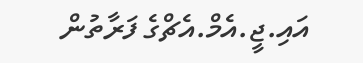އައި.ޖީ.އެމް.އެޗްގެ ފަރާތުން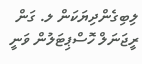ލިބިގެންދިޔަކަން ލ. ގަން ރީޖަނަލް ހޮސްޕިޓަލުން ވަނީ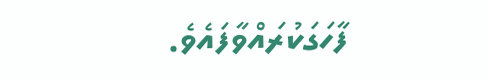ފާހަގަކުރައްވާފައެވެ.